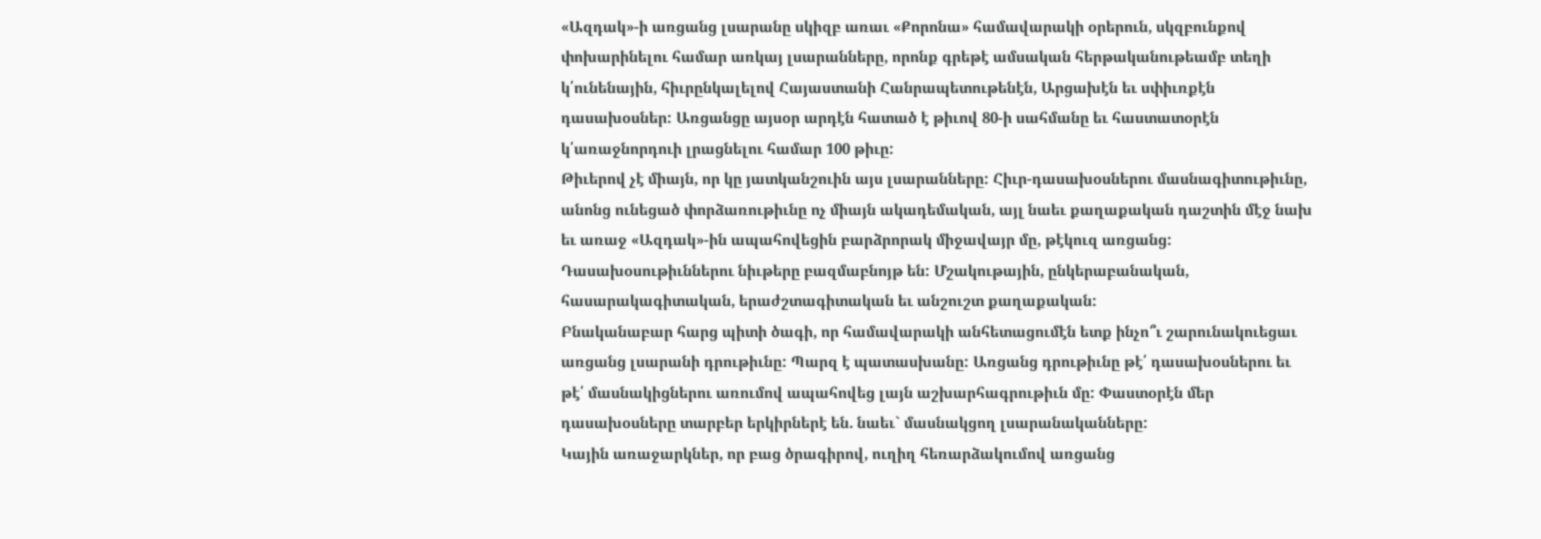«Ազդակ»-ի առցանց լսարանը սկիզբ առաւ «Քորոնա» համավարակի օրերուն, սկզբունքով փոխարինելու համար առկայ լսարանները, որոնք գրեթէ ամսական հերթականութեամբ տեղի կ՛ունենային, հիւրընկալելով Հայաստանի Հանրապետութենէն, Արցախէն եւ սփիւռքէն դասախօսներ: Առցանցը այսօր արդէն հատած է թիւով 80-ի սահմանը եւ հաստատօրէն կ՛առաջնորդուի լրացնելու համար 100 թիւը:
Թիւերով չէ միայն, որ կը յատկանշուին այս լսարանները: Հիւր-դասախօսներու մասնագիտութիւնը, անոնց ունեցած փորձառութիւնը ոչ միայն ակադեմական, այլ նաեւ քաղաքական դաշտին մէջ նախ եւ առաջ «Ազդակ»-ին ապահովեցին բարձրորակ միջավայր մը, թէկուզ առցանց:
Դասախօսութիւններու նիւթերը բազմաբնոյթ են: Մշակութային, ընկերաբանական, հասարակագիտական, երաժշտագիտական եւ անշուշտ քաղաքական:
Բնականաբար հարց պիտի ծագի, որ համավարակի անհետացումէն ետք ինչո՞ւ շարունակուեցաւ առցանց լսարանի դրութիւնը: Պարզ է պատասխանը: Առցանց դրութիւնը թէ՛ դասախօսներու եւ թէ՛ մասնակիցներու առումով ապահովեց լայն աշխարհագրութիւն մը: Փաստօրէն մեր դասախօսները տարբեր երկիրներէ են. նաեւ` մասնակցող լսարանականները:
Կային առաջարկներ, որ բաց ծրագիրով, ուղիղ հեռարձակումով առցանց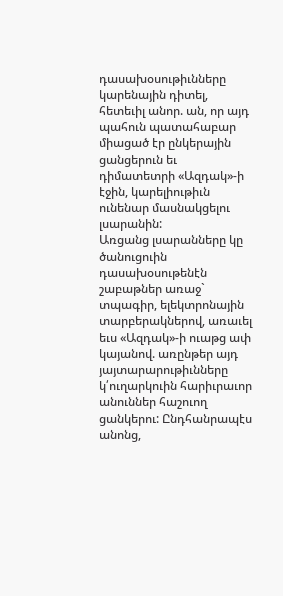դասախօսութիւնները կարենային դիտել, հետեւիլ անոր. ան, որ այդ պահուն պատահաբար միացած էր ընկերային ցանցերուն եւ դիմատետրի «Ազդակ»-ի էջին, կարելիութիւն ունենար մասնակցելու լսարանին:
Առցանց լսարանները կը ծանուցուին դասախօսութենէն շաբաթներ առաջ` տպագիր, ելեկտրոնային տարբերակներով, առաւել եւս «Ազդակ»-ի ուաթց ափ կայանով. առընթեր այդ յայտարարութիւնները կ՛ուղարկուին հարիւրաւոր անուններ հաշուող ցանկերու: Ընդհանրապէս անոնց,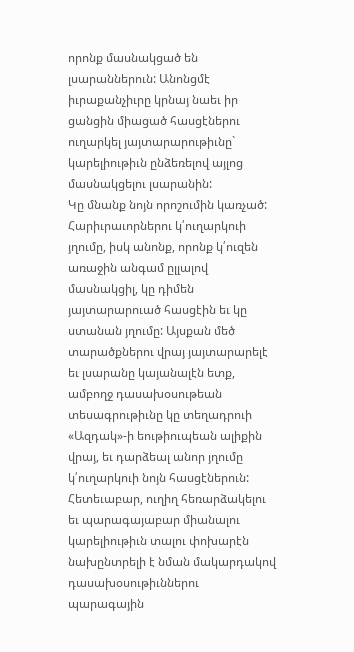որոնք մասնակցած են լսարաններուն: Անոնցմէ իւրաքանչիւրը կրնայ նաեւ իր ցանցին միացած հասցէներու ուղարկել յայտարարութիւնը` կարելիութիւն ընձեռելով այլոց մասնակցելու լսարանին:
Կը մնանք նոյն որոշումին կառչած: Հարիւրաւորներու կ՛ուղարկուի յղումը, իսկ անոնք, որոնք կ՛ուզեն առաջին անգամ ըլլալով մասնակցիլ, կը դիմեն յայտարարուած հասցէին եւ կը ստանան յղումը: Այսքան մեծ տարածքներու վրայ յայտարարելէ եւ լսարանը կայանալէն ետք, ամբողջ դասախօսութեան տեսագրութիւնը կը տեղադրուի «Ազդակ»-ի եութիուպեան ալիքին վրայ, եւ դարձեալ անոր յղումը կ՛ուղարկուի նոյն հասցէներուն: Հետեւաբար, ուղիղ հեռարձակելու եւ պարագայաբար միանալու կարելիութիւն տալու փոխարէն նախընտրելի է նման մակարդակով դասախօսութիւններու պարագային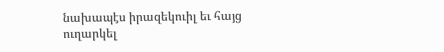նախապէս իրազեկուիլ եւ հայց ուղարկել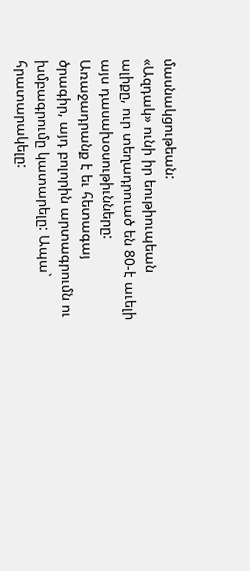մասնակցութեան:
«Ազդակ» ունի իր եութիուպեան ալիքը, ուր տեղադրուած են 80-է աւելի այս դասախօսութիւնները: Առաջադրանք է եւ հետագայ ծրագիր, այդ բոլորին արտագրումն ու խմբագրումը կատարելը: Ապա` հրատարակելը: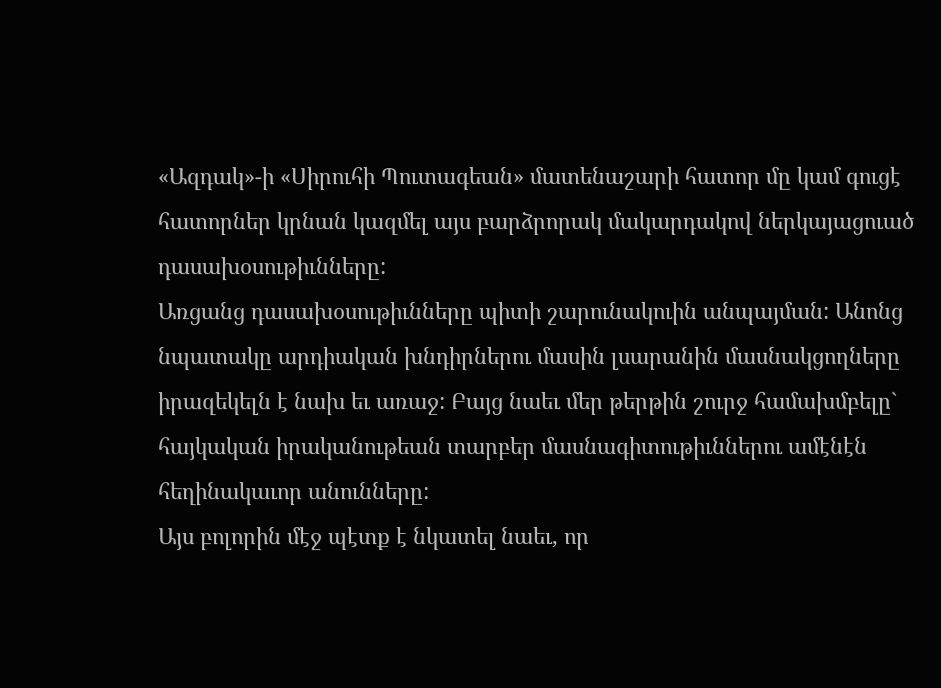«Ազդակ»-ի «Սիրուհի Պուտագեան» մատենաշարի հատոր մը կամ գուցէ հատորներ կրնան կազմել այս բարձրորակ մակարդակով ներկայացուած դասախօսութիւնները:
Առցանց դասախօսութիւնները պիտի շարունակուին անպայման: Անոնց նպատակը արդիական խնդիրներու մասին լսարանին մասնակցողները իրազեկելն է նախ եւ առաջ: Բայց նաեւ մեր թերթին շուրջ համախմբելը` հայկական իրականութեան տարբեր մասնագիտութիւններու ամէնէն հեղինակաւոր անունները:
Այս բոլորին մէջ պէտք է նկատել նաեւ, որ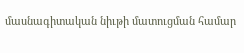մասնագիտական նիւթի մատուցման համար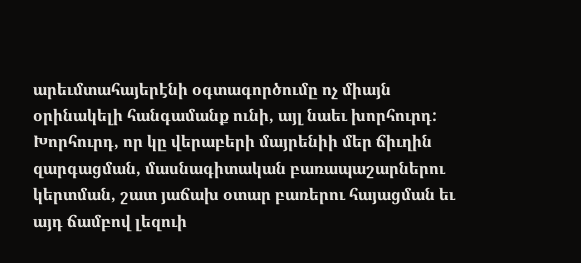արեւմտահայերէնի օգտագործումը ոչ միայն օրինակելի հանգամանք ունի, այլ նաեւ խորհուրդ: Խորհուրդ, որ կը վերաբերի մայրենիի մեր ճիւղին զարգացման, մասնագիտական բառապաշարներու կերտման, շատ յաճախ օտար բառերու հայացման եւ այդ ճամբով լեզուի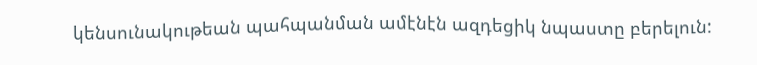կենսունակութեան պահպանման ամէնէն ազդեցիկ նպաստը բերելուն: